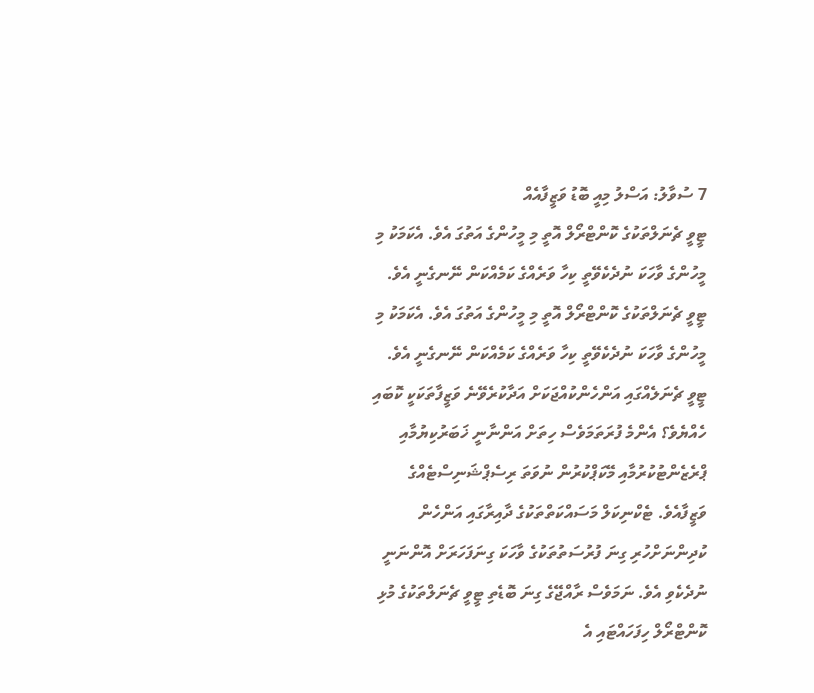7 ސުވާލު: އަސްލު މިއީ ބޮޑު ވަޒީފާއެއް
ޓީވީ ޗެނަލްތަކުގެ ކޮންޓްރޯލް އޮތީ މި މީހުންގެ އަތުގަ އެވެ. އެކަމަކު މި މީހުންގެ ވާހަކަ ނުދެކެވޭތީ ކިހާ ވަރެއްގެ ކަމެއްކަން ނޭނގެނީ އެވެ.
ޓީވީ ޗެނަލްތަކުގެ ކޮންޓްރޯލް އޮތީ މި މީހުންގެ އަތުގަ އެވެ. އެކަމަކު މި މީހުންގެ ވާހަކަ ނުދެކެވޭތީ ކިހާ ވަރެއްގެ ކަމެއްކަން ނޭނގެނީ އެވެ.
ޓީވީ ޗެނަލެއްގައި އަންހެންކުއްޖަކަށް އަދާކުރެވޭނެ ވަޒީފާތަކަކީ ކޮބައި ހެއްޔެވެ؟ އެންމެ ފުރަތަމަވެސް ހިތަށް އަންނާނީ ޚަބަރުކިޔުމާއި ޕްރެޒެންޓުކުރުމާއި މޭކަޕްކުރުން ނުވަތަ ރިސެޕްޝަނިސްޓެއްގެ ވަޒީފާއެވެ. ޓެކްނިކަލް މަސައްކަތްތަކުގެ ދާއިރާގައި އަންހެން ކުދިންނަށްހުރި ގިނަ ފުރުސަތުތަކުގެ ވާހަކަ ގިނަފަހަރަށް އޮންނަނީ ނުދެކެވި އެވެ. ނަމަވެސް ރާއްޖޭގެ ގިނަ ބޮޑެތި ޓީވީ ޗެނަލްތަކުގެ މުޅި ކޮންޓްރޯލް ހިފަހައްޓައި އެ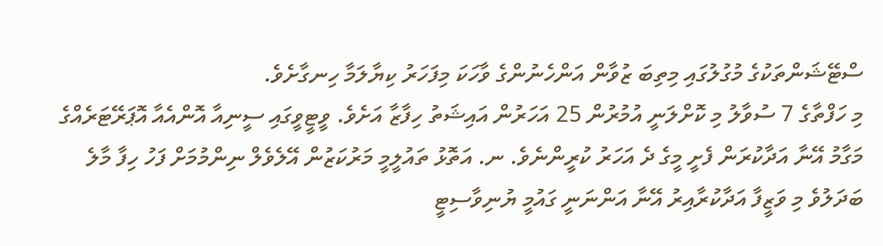ސްޓޭޝަންތަކުގެ މުގުލުގައި މިތިބަ ޒުވާން އަންހެނުންގެ ވާހަކަ މިފަހަރު ކިޔާލަމާ ހިނގާށެވެ.
މި ހަފްތާގެ 7 ސުވާލު މި ކޮށްލަނީ އުމުރުން 25 އަހަރުން އައިޝަތު ހިފާޒާ އަށެވެ. ވީޓީވީގައި ސީނިއާ އޮންއެއާ އޮޕަރޭޓަރެއްގެ މަގާމު އޭނާ އަދާކުރަން ފެށީ މީގެ ދެ އަހަރު ކުރީންނެވެ. ނ. އަތޮޅު ތައުލީމީ މަރުކަޒުން އޭލެވެލް ނިންމުމަށް ފަހު ހިފާ މާލެ ބަދަލުވެ މި ވަޒީފާ އަދާކުރާއިރު އޭނާ އަންނަނީ ގައުމީ ޔުނިވާސިޓީ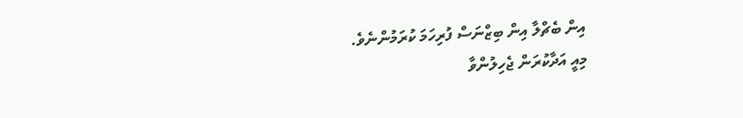އިން ބެޗްލާ އިން ބިޒްނަސް ފުރިހަމަ ކުރަމުންނެވެ.
މިއީ އަދާކުރަން ޖެހިލުންވާ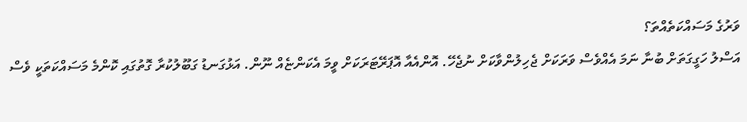ވަރުގެ މަސައްކަތެއްތަ؟
އަސްލު ހަގީގަތަށް ބުނާ ނަމަ އެއްވެސް ވަރަކަށް ޖެހިލުންވާކަށް ނުޖެހޭ. އޮންއެއާ އޮޕަރޭޓަރަކަށް ވީމަ އެކަންޏެއް ނޫން. އަޅުގަނޑު ގަބޫލުކުރާ ގޮތުގައި ކޮންމެ މަސައްކަތަކީ ވެސް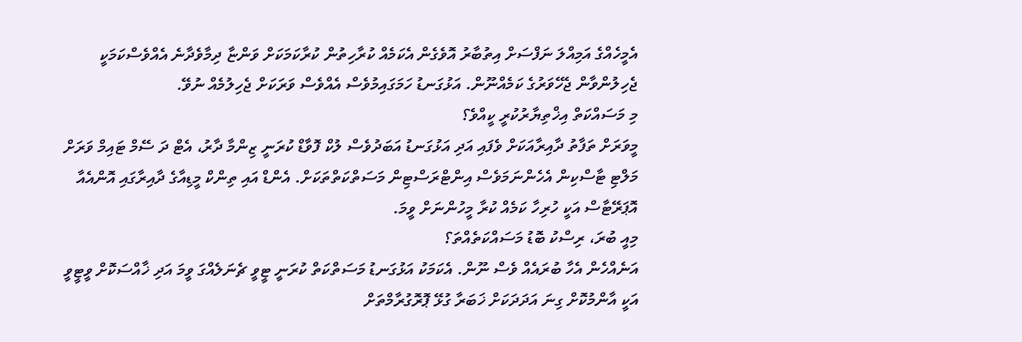އެމީހެއްގެ އަމިއްލަ ނަފްސަށް އިތުބާރު އޮވެގެން އެކަމެއް ކުރާހިތުން ކުރާކަމަކަށް ވަންޏާ ދިމާވެދާނެ އެއްވެސްކަމަކީ ޖެހިލުންވާން ޖެހޭވަރުގެ ކަމެއްނޫން. އަޅުގަނޑު ހަމަގައިމުވެސް އެއްވެސް ވަރަކަށް ޖެހިލުމެއް ނުވޭ.
މި މަސައްކަތް އިޚްތިޔާރުކުރީ ކީއްވެ؟
މީވަރަށް ތަފާތު ދާއިރާއަކަށް ވެފައި އަދި އަޅުގަނޑު އަބަދުވެސް ލުކް ފޮވާޑް ކުރަނީ ޒިންމާ ދާރު، އެޓް ދަ ސޭމް ޓައިމް ވަރަށް މަލްޓި ޓާސްކިން އެހެންނަމަވެސް އިންޓްރަސްޓިން މަސަތްކަތްތަކަށް. އެންޑް އައި ތިންކް މީޑިއާގެ ދާއިރާގައި އޮންއެއާ އޮޕަރޭޓާސް އަކީ ހުރިހާ ކަމެއް ކުރާ މީހުންނަށް ވީމަ.
މިއީ ބުރަ، ރިސްކު ބޮޑު މަސައްކަތެއްތަ؟
އަނެއްހެން އެހާ ބުރައެއް ވެސް ނޫން. އެކަމަކު އަޅުގަނޑު މަސަތްކަތް ކުރަނީ ޓީވީ ޗެނަލެއްގަ ވީމަ އަދި ޚާއްސަކޮށް ވީޓީވީ އަކީ އާންމުކޮށް ގިނަ އަދަދަކަށް ޚަބަރާ ގުޅޭ ޕޮރޮގުރާމްތަށް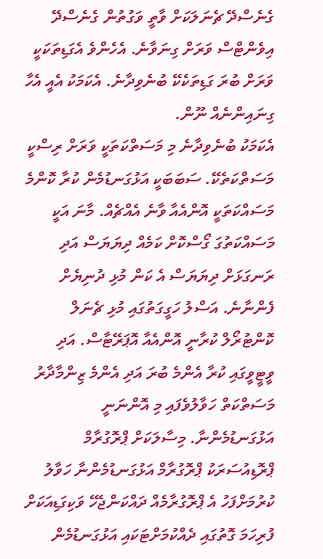ގެނެސްދޭ ޗެނަލަކަށް ވާތީ ވަގުތުން ގެނެސްދޭ އިވެންޓްސް ވަރަށް ގިނަވާނެ. އެހެންވެ އެގަޑިތަކަކީ ވަރަށް ބުރަ ގަޑިތަކެކޭ ބުނެވިދާނެ. އެކަމަކު އެއީ އެހާ ގިނައިންނެއް ނޫން.
އެކަމަކު ބުނެވިދާނެ މި މަސަތްކަތަކީ ވަރަށް ރިސްކީ މަސަތްކަތެކޭ. ސަބަބަކީ އަޅުގަނޑުމެން ކުރާ ކޮންމެ މަސައްކަތަކީ އޮންއެއާ ވާނެ އެއްޗެއް. މާނަ އަކީ މަސައްކަތުގަ ގޯސްކޮށް ކަމެއް ދިޔަޔަސް އަދި ރަނގަޅަށް ދިޔަޔަސް އެ ކަން މުޅި ދުނިޔެށް ފެންނާނެ. އަސްލު ހަގީގަތުގައި މުޅި ޗެނަލް ކޮންޓުރޯލް ކުރާނީ އޮންއެއާ އޮޕަރޭޓާސް. އަދި ވީޓީވީގައި ކުރާ އެންމެ ބުރަ އަދި އެންމެ ޒިންމާދާރު މަސަތްކަތް ހަވާލުވެފައި މި އޮންނަނީ އަޅުގަނޑުމެންނާ. މިސާލަކަށް ޕްރޮގުރާމް ޕްރޮޑިއުސަރަކު ޕްރޮގުރާމް އަޅުގަނޑުމެންނާ ހަވާލު ކުރުމަށްފަހު އެ ޕްރޮގުރާމެއް ދައްކަންޖެހޭ ވަކިގަޑިއަކަށް ފުރިހަމަ ގޮތުގައި ދެއްކުމަށްޓަކައި އަޅުގަނޑުމެން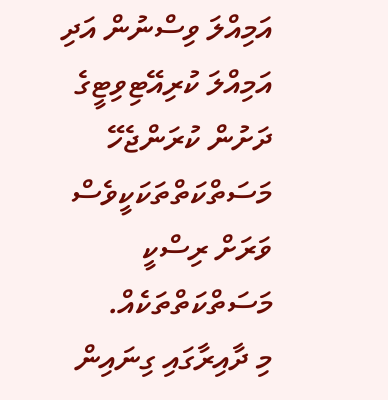އަމިއްލަ ވިސްނުން އަދި އަމިއްލަ ކުރިއޭޓިވިޓީގެ ދަށުން ކުރަންޖެހޭ މަސަތްކަތްތަކަކީވެސް ވަރަށް ރިސްކީ މަސަތްކަތްތަކެއް.
މި ދާއިރާގައި ގިނައިން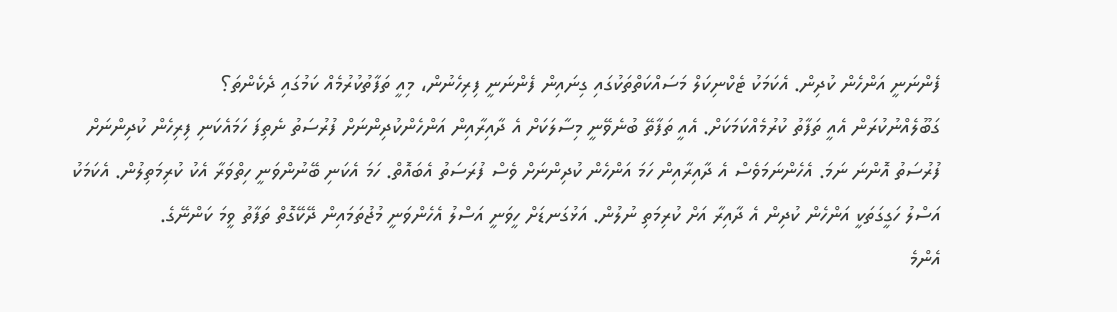ފެންނަނީ އަންހެން ކުދިން. އެކަމަކު ޓެކްނިކަލް މަސައްކަތްތަކުގައި ގިނައިން ފެންނަނީ ފިރިހެނުން، މިއީ ތަފާތުކުރުމެއް ކަމުގައި ދެކެންތަ؟
ގަބޫލެއްނުކުރަން އެއީ ތަފާތު ކުރުމެއްކަމަކަށް. އެއީ ތަފާތޭ ބުނެވޭނީ މިސާލަކަށް އެ ދާއިރާއިން އަންހެންކުދިންނަށް ފުރުސަތު ނެތިފަ ހަމައެކަނި ފިރިހެން ކުދިންނަށް ފުރުސަތު އޮންނަ ނަމަ. އެހެންނަމަވެސް އެ ދާއިރާއިން ހަމަ އަންހެން ކުދިންނަށް ވެސް ފުރަސަތު އެބައޮތް. ހަމަ އެކަނި ބޭނުންވަނީ ހިތްވަރާ އެކު ކުރިމަތިލުން. އެކަމަކު އަސްލު ހަގީގަތަކީ އަންހެން ކުދިން އެ ދާއިރާ އަށް ކުރިމަތި ނުލުން. އަޅުގަނޑަށް ހީވަނީ އަސްލު އެހެންވަނީ މުޖުތަމައިން ދޭކޭގޮތް ތަފާތު ވީމަ ކަންނޭގެ.
އެންމެ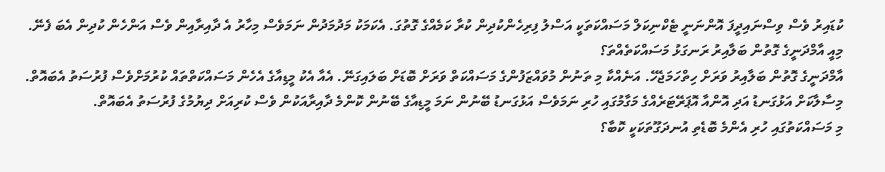ކުޑައިރު ވެސް ވިސްނައިދީފަ އޮންނަނީ ޓެކްނިކަލް މަސައްކަތަކީ އަސްލު ފިރިހެންކުދިން ކުރާ ކަމެއްގެ ގޮތުގަ. އެކަމަކު މަދުމަދުން ނަމަވެސް މިހާރު އެ ދާއިރާއިން ވެސް އަންހެން ކުދިން އެބަ ފެނޭ.
މިއީ އާމްދަނީގެ ގޮތުން ބަލާއިރު ރަނގަޅު މަސައްކަތެއްތަ؟
އާމްދަނީގެ ގޮތުން ބަލާއިރު ވަރަށް ހިތްހަމަޖެހޭ. އަނެއްކާ މި ތަނުން މުވައްޒަފުންގެ މަސައްކަތް ވަރަށް ބޮޑަށް ބަލައިގަނޭ. އެއާ އެކު މީޑިއާގެ އެހެން މަސައްކަތްތައް ކުރުމަށްވެސް ފުރުސަތު އެބައޮތް. މިސާލާކަށް އަޅުގަނޑު އަދި އޮންއާ އޮޕަރޭޓަރެއްގެ މަގާމުގައި ހުރި ނަމަވެސް އަޅުގަނޑު ބޭނުން ނަމަ މީޑިއާގެ ބޭނުން ކޮންމެ ދާއިރާއަކުން ވެސް ކުރިއަށް ދިޔުމުގެ ފުރުސަތު އެބައޮތް.
މި މަސައްކަތުގައި ހުރި އެންމެ ބޮޑެތި އުނދަގޫތަކަކީ ކޮބާ؟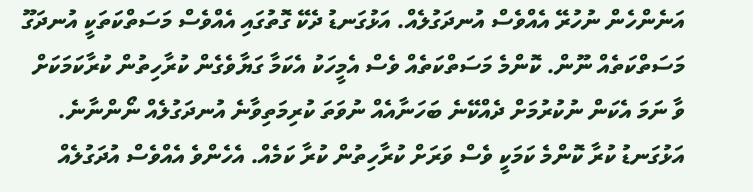އަނެންހެން ނުހުރޭ އެއްވެސް އުނދަގުލެއް. އަޅުގަނޑު ދެކޭ ގޮތުގައި އެއްވެސް މަސަތްކަތަކީ އުނދަގޫ މަސަތްކަތެއް ނޫން. ކޮންމެ މަސަތްކަތެއް ވެސް އެމީހަކު އެކަމާ ގަޔާވެގެން ކުރާހިތުން ކުރާކަމަކަށް ވާ ނަމަ އެކަން ނުކުރުމަށް ދެއްކޭނެ ބަހަނާއެއް ނުވަތަ ކުރިމަތިވާނެ އުނދަގުލެއް ނޯންނާނެ. އަޅުގަނޑު ކުރާ ކޮންމެ ކަމަކީ ވެސް ވަރަށް ކުރާހިތުން ކުރާ ކަމެއް. އެހެންވެ އެއްވެސް އުދަގުލެއް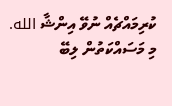ކުރިމައްޗެއް ނުވޭ އިންޝާ الله.
މި މަސައްކަތުން ލިބޭ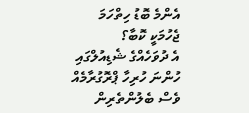އެންމެ ބޮޑު ހިތްހަމަ ޖެހުމަކީ ކޮބާ؟
އެ ދުވަހެއްގެ ޝެޑިއުލްގައި ހުންނަ ހުރިހާ ޕްރޮގުރާމެއް ވެސް ބެލުންތެރިން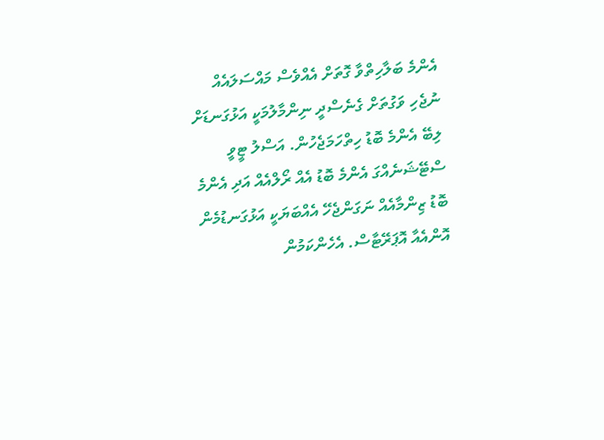އެންމެ ބަލާހިތްވާ ގޮތަށް އެއްވެސް މައްސަލައެއް ނުޖެހި ވަގުތަށް ގެނެސްދީ ނިންމާލުމަކީ އަޅުގަނޑަށް ލިބޭ އެންމެ ބޮޑު ހިތްހަމަޖެހުން. އަސްލު ޓީވީ ސްޓޭޝަނެއްގަ އެންމެ ބޮޑު އެއް ރޯލްއެއް އަދި އެންމެ ބޮޑު ޒިންމާއެއް ނަގަންޖެހޭ އެއްބަޔަކީ އަޅުގަނޑުމެން އޮންއެއާ އޮޕަރޭޓާސް. އެހެންކަމުން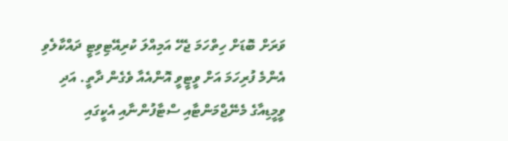ވަރަށް ބޮޑަށް ހިތްހަމަ ޖެހޭ އަމިއްލަ ކުރިއޭޓިވިޓީ ދައްކާލެވި އެންމެ ފުރިހަމަ އަށް ވީޓީވީ އޮންއެއާ ވެގެން ދާތީ. އަދި ވީމީޑިއާގެ މެނޭޖްމަންޓާއި ސްޓާފުންނާއި އެކީގައި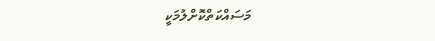މަސައްކަތްކޮށްލުމަކީ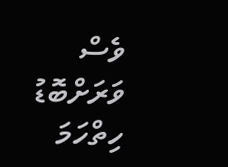ވެސް ވަރަށްބޮޑު ހިތްހަމަ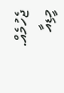ޖެހުމެއް.
މީޑިއާ